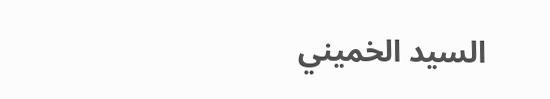السيد الخميني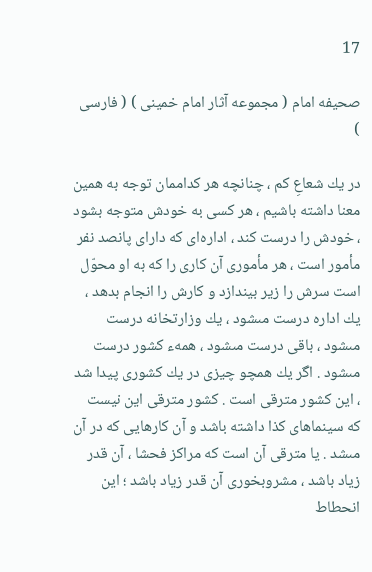17

صحيفه امام ( مجموعه آثار امام خمينى ) ( فارسى )

در يك شعاعِ كم ، چنانچه هر كداممان توجه به همين معنا داشته باشيم ، هر كسى به خودش متوجه بشود ، خودش را درست كند ، اداره‌اى كه داراى پانصد نفر مأمور است ، هر مأمورى آن كارى را كه به او محوّل است سرش را زير بيندازد و كارش را انجام بدهد ، يك اداره درست مىشود ، يك وزارتخانه درست مىشود ، باقى درست مىشود ، همهء كشور درست مىشود . اگر يك همچو چيزى در يك كشورى پيدا شد ، اين كشور مترقى است . كشور مترقى اين نيست كه سينماهاى كذا داشته باشد و آن كارهايى كه در آن مىشد . يا مترقى آن است كه مراكز فحشا ، آن قدر زياد باشد ، مشروبخورى آن قدر زياد باشد ؛ اين انحطاط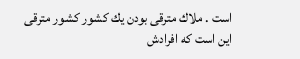است . ملاك مترقى بودن يك كشور كشور مترقى اين است كه افرادش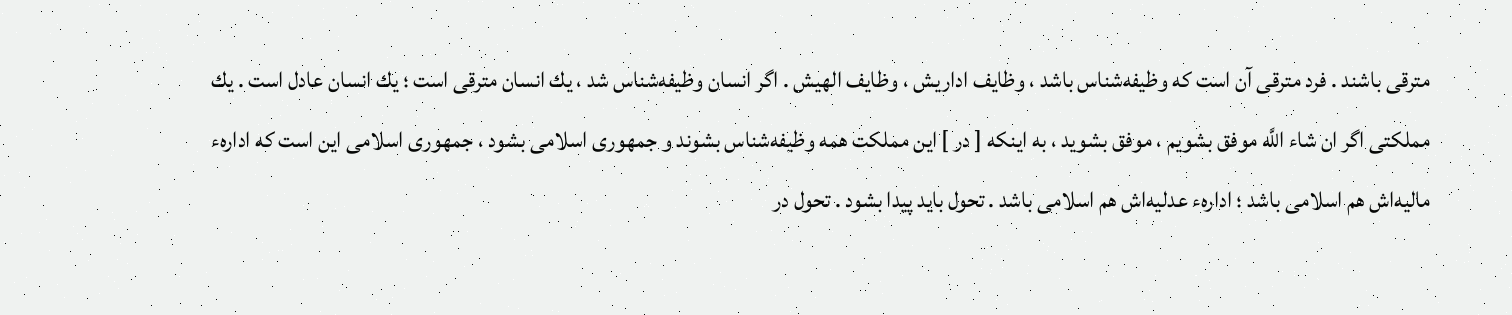مترقى باشند . فرد مترقى آن است كه وظيفه‌شناس باشد ، وظايف اداريش ، وظايف الهيش . اگر انسان وظيفه‌شناس شد ، يك انسان مترقى است ؛ يك انسان عادل است . يك مملكتى اگر ان شاء اللَّه موفق بشويم ، موفق بشويد ، به اينكه [ در ] اين مملكت همه وظيفه‌شناس بشوند و جمهورى اسلامى بشود ، جمهورى اسلامى اين است كه ادارهء ماليه‌اش هم اسلامى باشد ؛ ادارهء عدليه‌اش هم اسلامى باشد . تحول بايد پيدا بشود . تحول در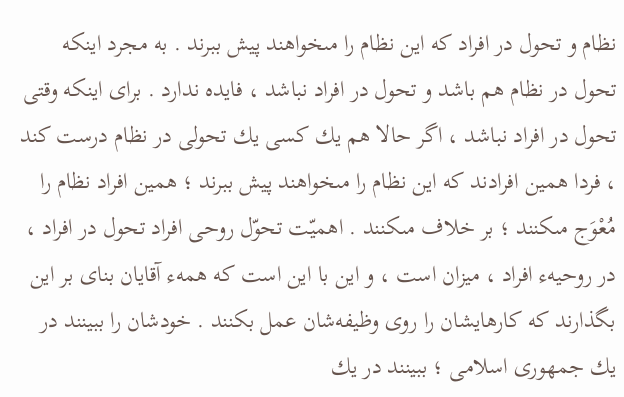نظام و تحول در افراد كه اين نظام را مىخواهند پيش ببرند . به مجرد اينكه تحول در نظام هم باشد و تحول در افراد نباشد ، فايده ندارد . براى اينكه وقتى تحول در افراد نباشد ، اگر حالا هم يك كسى يك تحولى در نظام درست كند ، فردا همين افرادند كه اين نظام را مىخواهند پيش ببرند ؛ همين افراد نظام را مُعْوَج مىكنند ؛ بر خلاف مىكنند . اهميّت تحوّل روحى افراد تحول در افراد ، در روحيهء افراد ، ميزان است ، و اين با اين است كه همهء آقايان بناى بر اين بگذارند كه كارهايشان را روى وظيفه‌شان عمل بكنند . خودشان را ببينند در يك جمهورى اسلامى ؛ ببينند در يك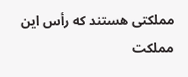مملكتى هستند كه رأس اين مملكت